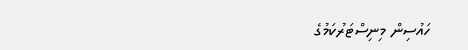ހައުސިން މިނިސްޓަރުކަމުގެ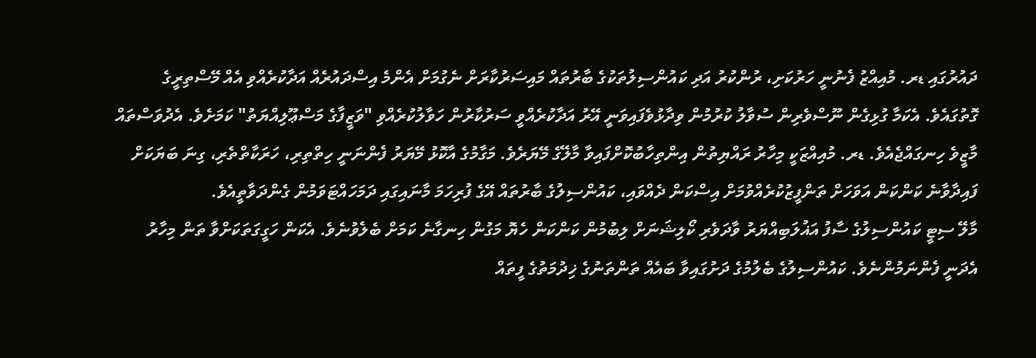ދައުރުގައި ޑރ. މުއިއްޒު ފެނުނީ ހަރުކަށި، ރުންކުރު އަދި ކައުންސިލުތަކުގެ ބާރުތައް މައިސަރުކާރަށް ނެގުމަށް އެންމެ އިސްދައުރެއް އަދާކުރެއްވި އެއް މޭސްތިރީގެ ގޮތުގައެވެ. އެކަމާ ގުޅިގެން ނޫސްވެރިން ސުވާލު ކުރުމުން ވިދާޅުވެފައިވަނީ އޭރު އަދާކުރެއްވީ ސަރުކާރުން ހަވާލުކުރެއްވި "ވަޒީފާގެ މަސްޢޫލިއްޔަތު" ކަމަށެވެ. އެދުވަސްތައް މާޒީވެ ހިނގައްޖެއެވެ. ޑރ. މުއިއްޒަކީ މިހާރު ރައްޔިތުން އިންތިހާބުކޮށްފައިވާ މާލޭގެ މޭޔަރެވެ. މަގާމުގެ އާކޮޅު މޭޔަރު ފެންނަނީ ހިތްތިރި، ހަރަކާތްތެރި، ގިނަ ބަޔަކަށް ފައިދާވާނެ ކަންކަން އަވަހަށް ތަންފީޒުކުރެއްވުމަށް އިސްކަން ދެއްވައި، ކައުންސިލުގެ ބާރުތައް އޭގެ ފުރިހަމަ މާނައިގައި ދަމަހައްޓަވަމުން ގެންދަވާތީއެވެ.
މާލޭ ސިޓީ ކައުންސިލުގެ ސާފު އަޣުލަބިއްޔަރު ވާދަވެރި ކޯލިޝަނަށް ލިބުމުން ކަންކަން ހެޔޮ މަގުން ހިނގާނެ ކަމަށް ބެލެވުނެވެ. އެކަން ހަގީގަތަކަށްވާ ތަން މިހާރު އެދަނީ ފެންނަމުންނެވެ. ކައުންސިލުގެ ބެލުމުގެ ދަށުގައިވާ ބައެއް ތަންތަނުގެ ޚިދުމަތުގެ ފީތައް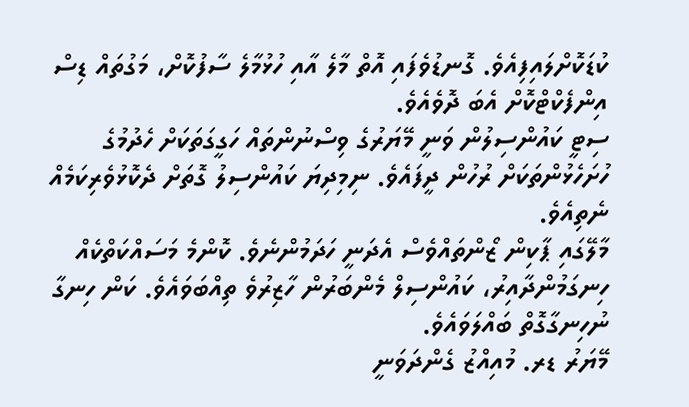ކުޑަކޮށްލައިފިއެވެ. ގޮނޑުވެފައި އޮތް މާލެ އާއި ހުޅުމާލެ ސާފުކޮށް، މަގުތައް ޑިސް އިންފެކްޓްކޮށް އެބަ ދޮވެއެވެ.
ސިޓީ ކައުންސިލުން ވަނީ މޭޔަރުގެ ވިސްނުންތައް ހަގީގަތަކަށް ހެދުމުގެ ހުށަހެޅުންތަކަށް ރުހުން ދީފައެވެ. ނިމިދިޔަ ކައުންސިލު ގޮތަށް ދެކޮޅުވެރިކަމެއް ނެތިއެވެ.
މާލޭގައި ޕާކިން ޒޯންތައްވެސް އެދަނީ ހަދަމުންނެވެ. ކޮންމެ މަސައްކަތްކެއް ހިނގަމުންދާއިރު، ކައުންސިލް މެންބަރުން ހާޒިރުވެ ތިއްބަވައެވެ. ކަން ހިނގާ ނުހިނގާގޮތް ބައްލަވައެވެ.
މޭޔަރު ޑރ. މުއިއްޒު ގެންދަވަނީ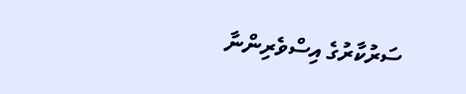ސަރުކާރުގެ އިސްވެރިންނާ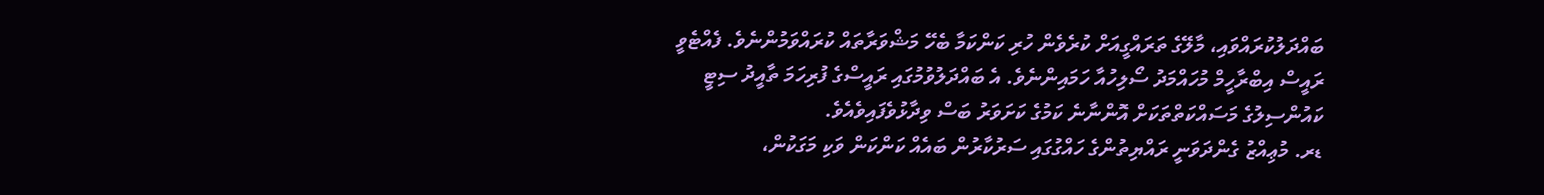ބައްދަލުކުރައްވައި، މާލޭގެ ތަރައްގީއަށް ކުރެވެން ހުރި ކަންކަމާ ބެހޭ މަޝްވަރާތައް ކުރައްވަމުންނެވެ. ފެއްޓެވީ ރައީސް އިބްރާހީމް މުހައްމަދު ސޯލިހުއާ ހަމައިންނެވެ. އެ ބައްދަލުވުމުގައި ރައީސްގެ ފުރިހަމަ ތާއީދު ސިޓީ ކައުންސިލުގެ މަސައްކަތްތަކަށް އޮންނާނެ ކަމުގެ ކަށަވަރު ބަސް ވިދާޅުވެފައިވެއެވެ.
ޑރ. މުޢިއްޒު ގެންދަވަނީ ރައްޔިތުންގެ ހައްގުގައި ސަރުކާރުން ބައެއް ކަންކަން ވަކި މަގަކުން،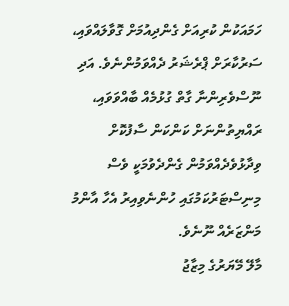ހަމައަކުން ކުރިއަށް ގެންދިއުމަށް ގޮވާލައްވައި، ސަރުކާރަށް ޕްރެޝަރު ދެއްވަމުންނެވެ. އަދި ނޫސްވެރިންނާ ގާތް ގުޅުމެއް ބާއްވަވައި، ރައްޔިތުންނަށް ކަންކަން ސާފުކޮށް ވިދާޅުވެދެއްވަމުން ގެންދެވުމަކީ ވެސް މިނިސްޓަރުކަމުގައި ހުންނެވިއިރު އެހާ އާންމު މަންޒަރެއް ނޫނެވެ.
މާލޭ މޭޔަރުގެ މިޒާޖު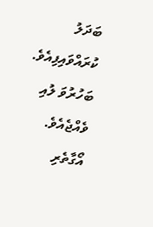ބަދަލު ކުރައްވައިފިއެވެ. ބަހުރުވަ ލުއި ވެއްޖެއެވެ. އޯގާތެރި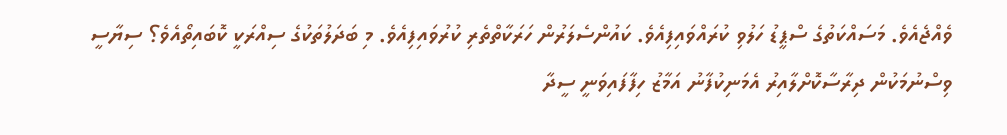ވެއްޖެއެވެ. މަސައްކަތުގެ ސްޕީޑު ހަލުވި ކުރައްވައިފިއެވެ. ކައުންސެލަރުން ހަރަކާތްތެރި ކުރުވައިފިއެވެ. މި ބަދަލުތަކުގެ ސިއްރަކީ ކޮބައިތޯއެވެ؟ ސިޔާސީ ވިސްނުމަކުން ދިރާސާކޮށްލާއިރު އެމަނިކުފާނު އަމާޒު ހިފާފައިވަނީ ސީދާ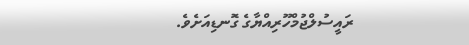ރައީސުލްޖުމްހޫރިއްޔާގެ ގޮނޑިއަށެވެ.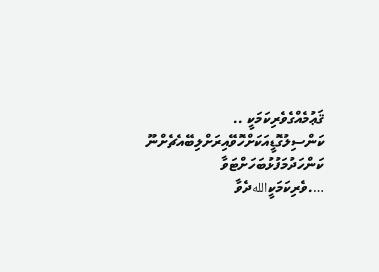ޤަޢުމެއްގެވެރިކަމަކީ .. ކަންސިލުގޮޑީއަކަށްހޮވޭއިރަށްލިބޭއެޗެށްނޫ ކަންހަދުމަފުޅުބަހަށްޓަވާ ….ވެރިކަމަކީاللهދެވާ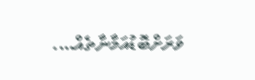ވަރަށްބޮޑުއަމާނާތެއް….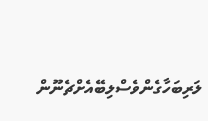ލަރިބަހާގެންވެސްލިބޭއެށްޗެނޫން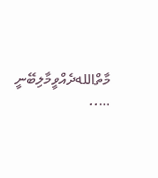މާތްاللهދެއްވީމާލިބޭނީ …..